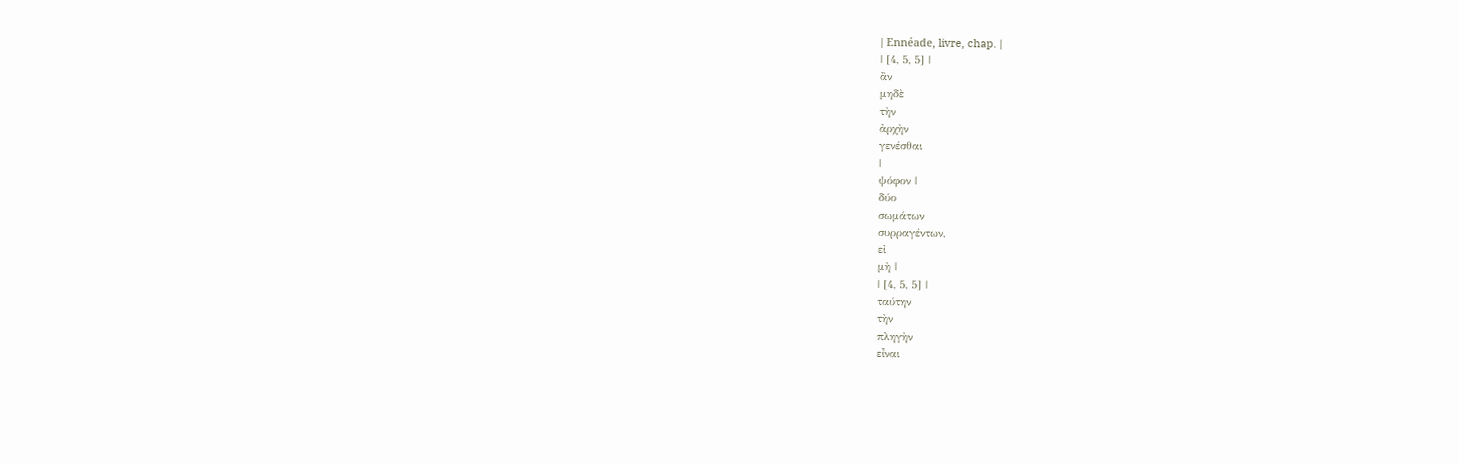| Ennéade, livre, chap. |
| [4, 5, 5] |
ἂν
μηδὲ
τὴν
ἀρχὴν
γενέσθαι
|
ψόφον |
δύο
σωμάτων
συρραγέντων,
εἰ
μὴ |
| [4, 5, 5] |
ταύτην
τὴν
πληγὴν
εἶναι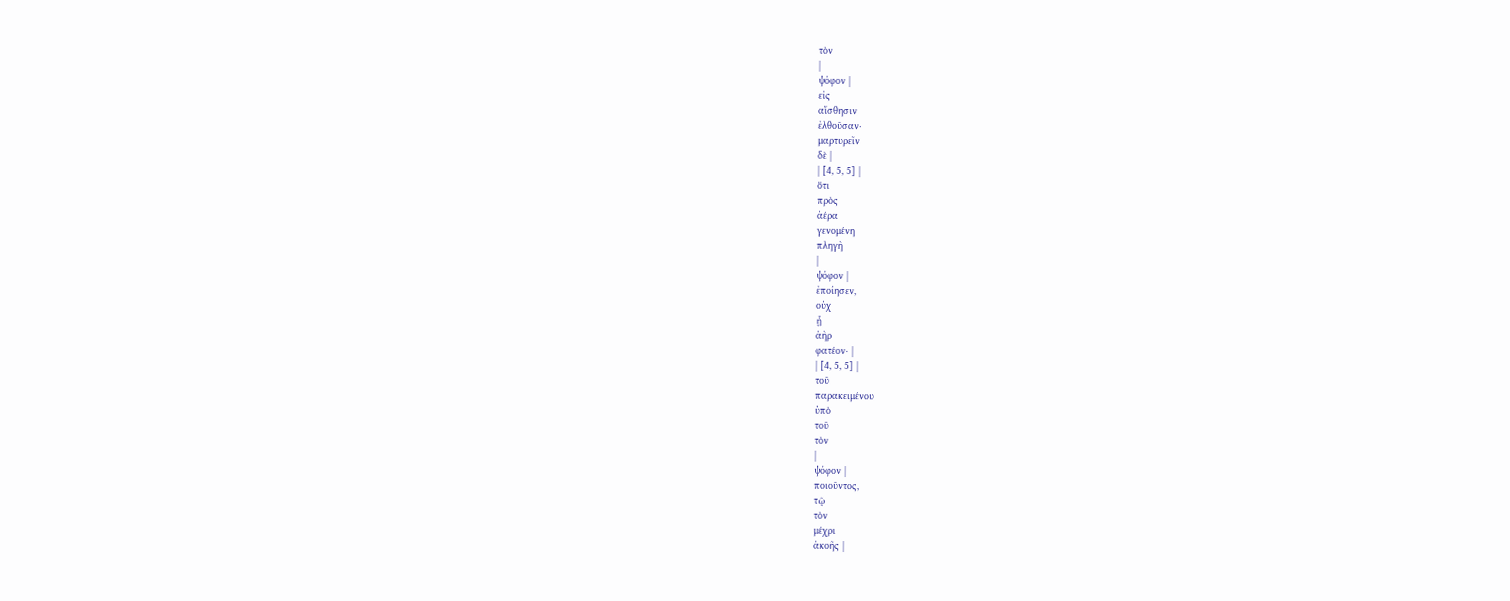τὸν
|
ψόφον |
εἰς
αἴσθησιν
ἐλθοῦσαν·
μαρτυρεῖν
δὲ |
| [4, 5, 5] |
ὅτι
πρὸς
ἀέρα
γενομένη
πληγὴ
|
ψόφον |
ἐποίησεν,
οὐχ
ᾗ
ἀὴρ
φατέον· |
| [4, 5, 5] |
τοῦ
παρακειμένου
ὑπὸ
τοῦ
τὸν
|
ψόφον |
ποιοῦντος,
τῷ
τὸν
μέχρι
ἀκοῆς |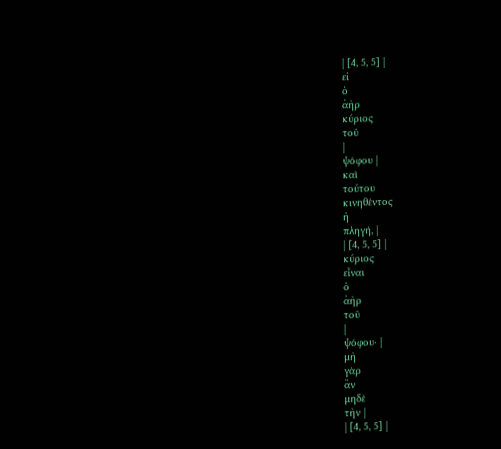| [4, 5, 5] |
εἰ
ὁ
ἀὴρ
κύριος
τοῦ
|
ψόφου |
καὶ
τούτου
κινηθέντος
ἡ
πληγή, |
| [4, 5, 5] |
κύριος
εἶναι
ὁ
ἀὴρ
τοῦ
|
ψόφου· |
μὴ
γὰρ
ἂν
μηδὲ
τὴν |
| [4, 5, 5] |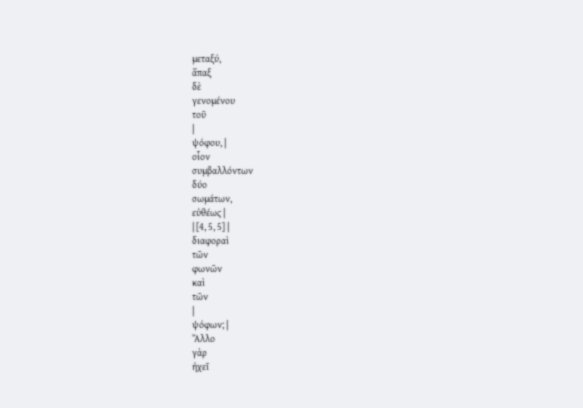μεταξύ,
ἅπαξ
δὲ
γενομένου
τοῦ
|
ψόφου, |
οἷον
συμβαλλόντων
δύο
σωμάτων,
εὐθέως |
| [4, 5, 5] |
διαφοραὶ
τῶν
φωνῶν
καὶ
τῶν
|
ψόφων; |
Ἄλλο
γὰρ
ἠχεῖ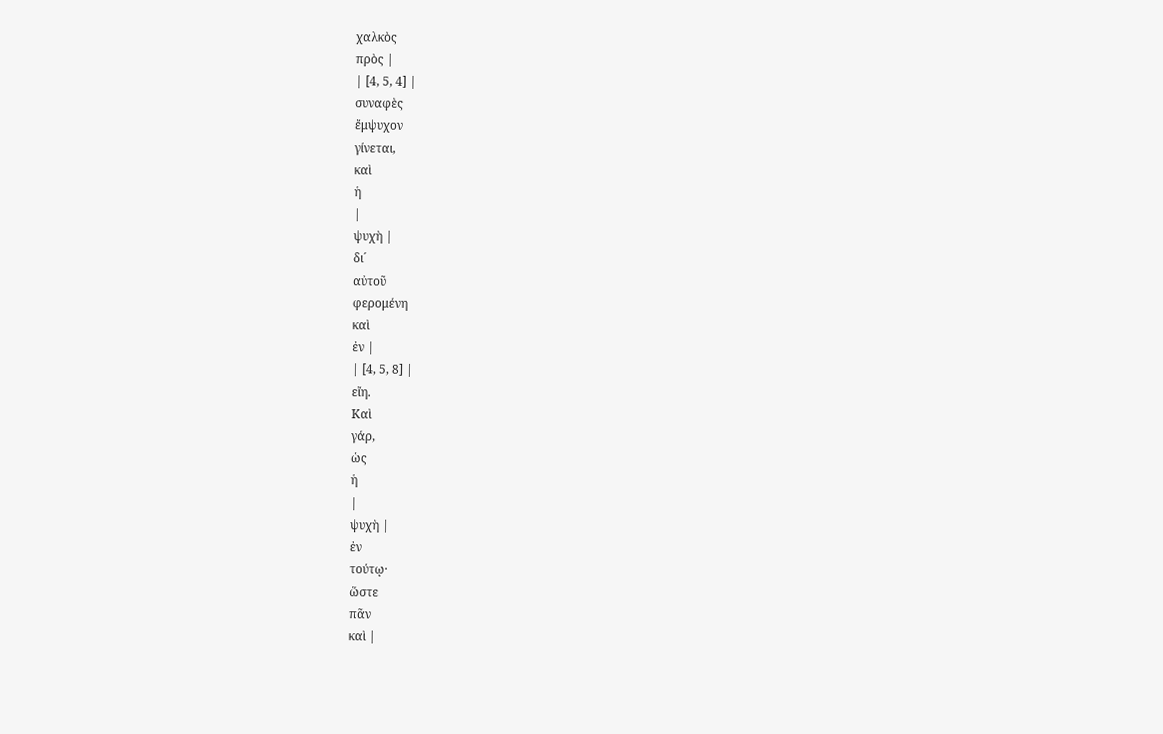χαλκὸς
πρὸς |
| [4, 5, 4] |
συναφὲς
ἔμψυχον
γίνεται,
καὶ
ἡ
|
ψυχὴ |
δι´
αὐτοῦ
φερομένη
καὶ
ἐν |
| [4, 5, 8] |
εἴη.
Καὶ
γάρ,
ὡς
ἡ
|
ψυχὴ |
ἐν
τούτῳ·
ὥστε
πᾶν
καὶ |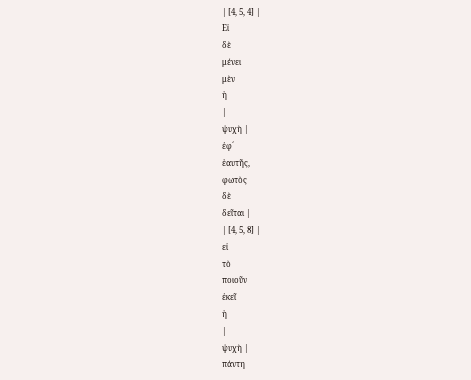| [4, 5, 4] |
Εἰ
δὲ
μένει
μὲν
ἡ
|
ψυχὴ |
ἐφ´
ἑαυτῆς,
φωτὸς
δὲ
δεῖται |
| [4, 5, 8] |
εἰ
τὸ
ποιοῦν
ἐκεῖ
ἡ
|
ψυχὴ |
πάντη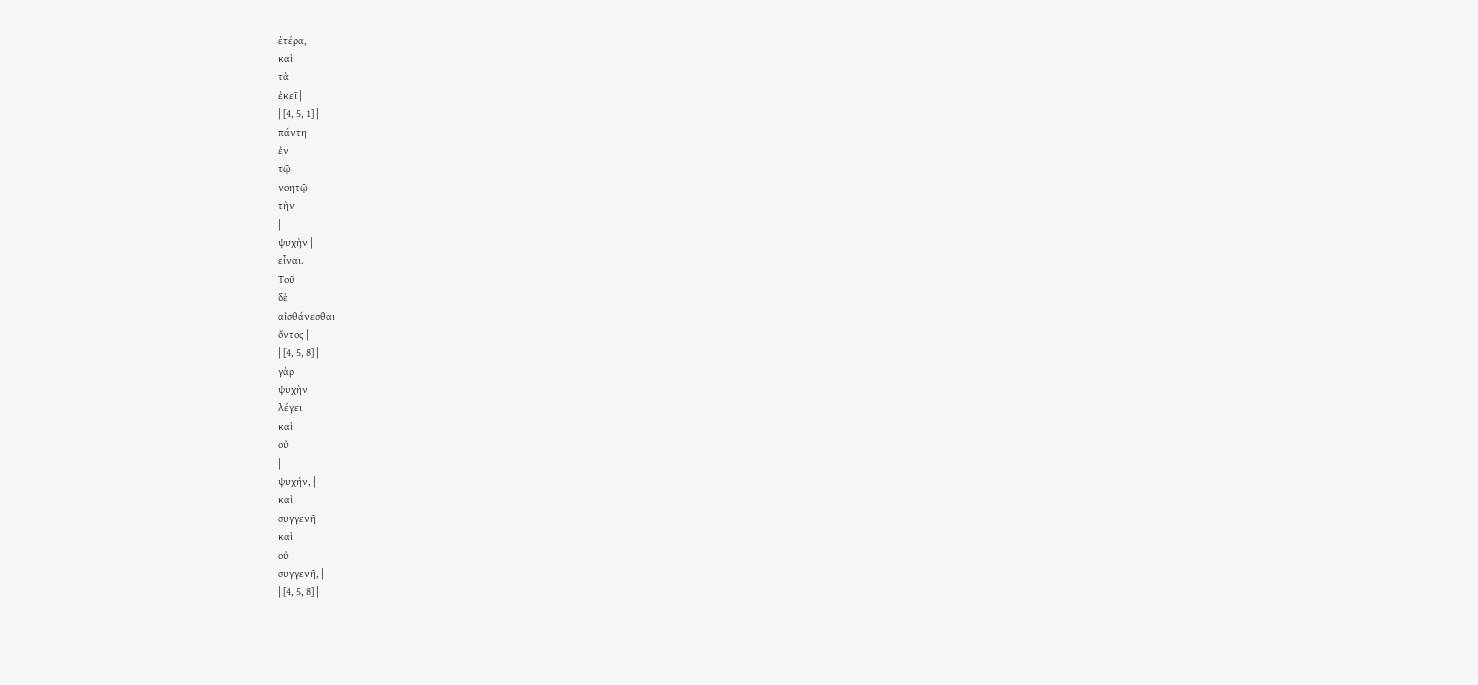ἑτέρα,
καὶ
τὰ
ἐκεῖ |
| [4, 5, 1] |
πάντη
ἐν
τῷ
νοητῷ
τὴν
|
ψυχὴν |
εἶναι.
Τοῦ
δὲ
αἰσθάνεσθαι
ὄντος |
| [4, 5, 8] |
γὰρ
ψυχὴν
λέγει
καὶ
οὐ
|
ψυχήν, |
καὶ
συγγενῆ
καὶ
οὐ
συγγενῆ, |
| [4, 5, 8] |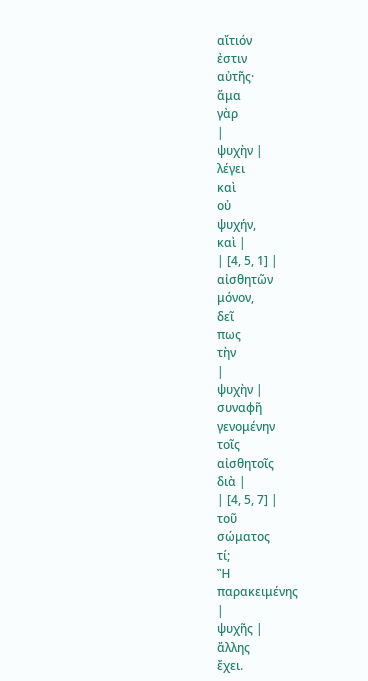αἴτιόν
ἐστιν
αὐτῆς·
ἅμα
γὰρ
|
ψυχὴν |
λέγει
καὶ
οὐ
ψυχήν,
καὶ |
| [4, 5, 1] |
αἰσθητῶν
μόνον,
δεῖ
πως
τὴν
|
ψυχὴν |
συναφῆ
γενομένην
τοῖς
αἰσθητοῖς
διὰ |
| [4, 5, 7] |
τοῦ
σώματος
τί;
Ἢ
παρακειμένης
|
ψυχῆς |
ἄλλης
ἔχει.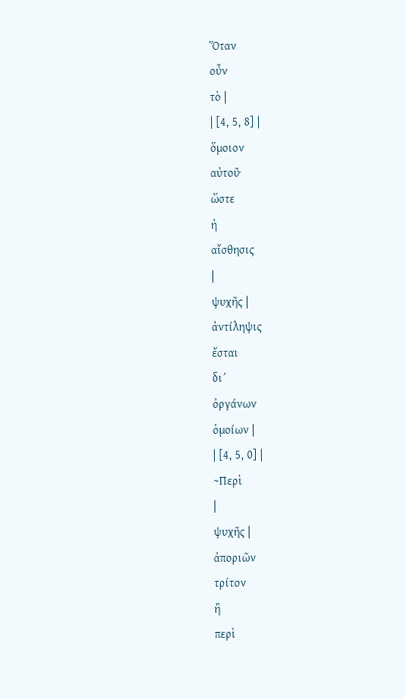Ὅταν
οὖν
τὸ |
| [4, 5, 8] |
ὅμοιον
αὐτοῦ·
ὥστε
ἡ
αἴσθησις
|
ψυχῆς |
ἀντίληψις
ἔσται
δι´
ὀργάνων
ὁμοίων |
| [4, 5, 0] |
~Περὶ
|
ψυχῆς |
ἀποριῶν
τρίτον
ἢ
περὶ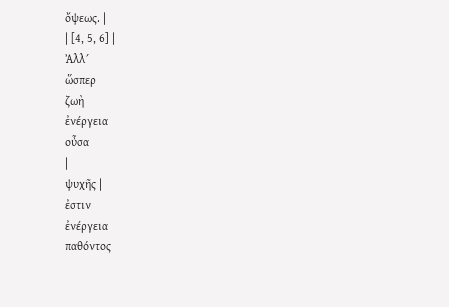ὄψεως. |
| [4, 5, 6] |
Ἀλλ´
ὥσπερ
ζωὴ
ἐνέργεια
οὖσα
|
ψυχῆς |
ἐστιν
ἐνέργεια
παθόντος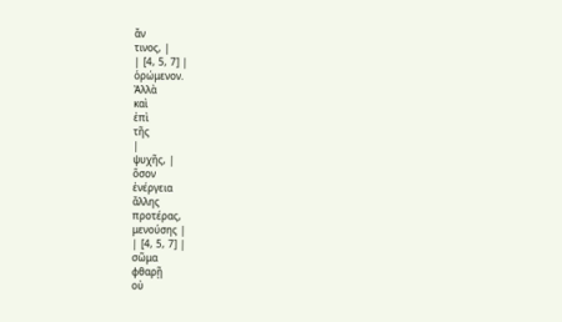ἄν
τινος, |
| [4, 5, 7] |
ὁρώμενον.
Ἀλλὰ
καὶ
ἐπὶ
τῆς
|
ψυχῆς, |
ὅσον
ἐνέργεια
ἄλλης
προτέρας,
μενούσης |
| [4, 5, 7] |
σῶμα
φθαρῇ
οὐ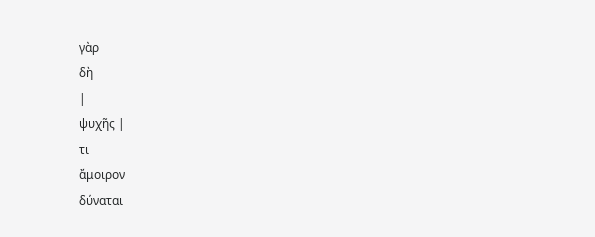γὰρ
δὴ
|
ψυχῆς |
τι
ἄμοιρον
δύναται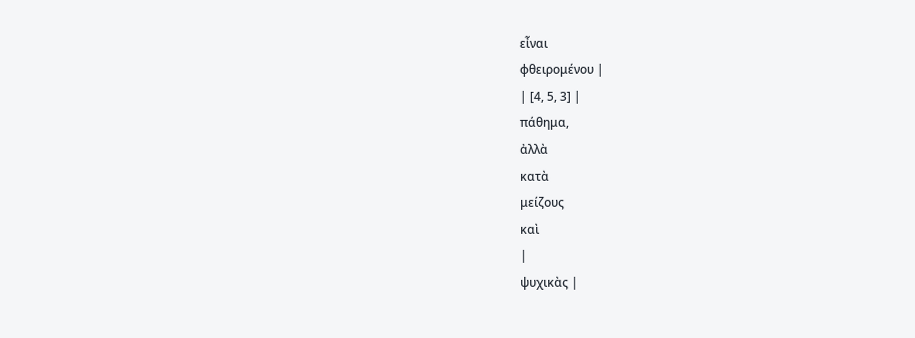εἶναι
φθειρομένου |
| [4, 5, 3] |
πάθημα,
ἀλλὰ
κατὰ
μείζους
καὶ
|
ψυχικὰς |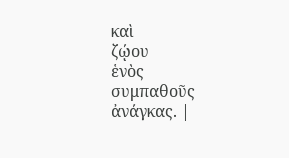καὶ
ζῴου
ἑνὸς
συμπαθοῦς
ἀνάγκας. |